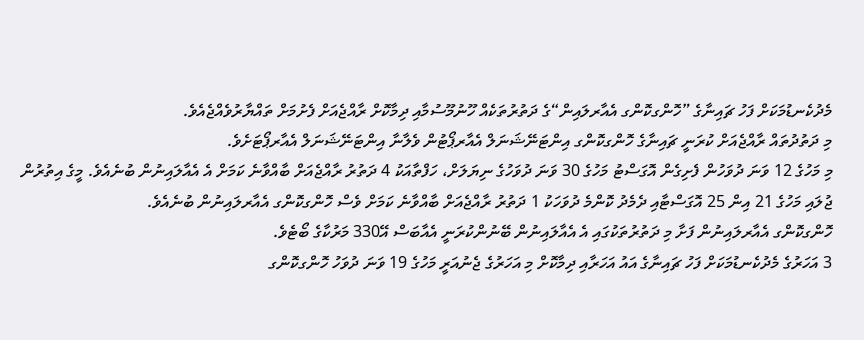މެދުކެނޑުމަކަށް ފަހު ޗައިނާގެ ”ހޮންގކޮންގ އެއާރލައިން“ގެ ދަތުރުތަކެއް ހޫނުމޫސުމާއި ދިމާކޮށް ރާއްޖެއަށް ފެށުމަށް ތައްޔާރުވެއްޖެއެވެ.
މި ދަތުދުތައް ރާއްޖެއަށް ކުރަނީ ޗައިނާގެ ހޮންގކޮންގ އިންޓަނޭޝަނަލް އެއާރޕޯޓުން ވެލާނާ އިންޓަނޭޝަނަލް އެއާރޕޯޓަށެވެ.
މި މަހުގެ 12 ވަނަ ދުވަހުން ފެށިގެން އޮގަސްޓު މަހުގެ 30 ވަނަ ދުވަހުގެ ނިޔަލަށް، ހަފްތާއަކު 4 ދަތުރު ރާއްޖެއަށް ބާއްވާނެ ކަމަށް އެ އެއާލައިނުން ބުނެއެވެ. މީގެ އިތުރުން ޖުލައި މަހުގެ 21 އިން 25 އޮގަސްޓާއި ދެމެދު ކޮންމެ ދުވަހަކު 1 ދަތުރު ރާއްޖެއަށް ބާއްވާނެ ކަމަށް ވެސް ހޮންގކޮންގ އެއާރލައިނުން ބުނެއެވެ.
ހޮންގކޮންގ އެއާރލައިނުން ފަށާ މި ދަތުރުތަކުގައި އެ އެއާލައިނުން ބޭނުންކުރަނީ އެއާބަސް އޭ330 މަރުކާގެ ބޯޓެވެ.
3 އަހަރުގެ މެދުކެނޑުމަކަށް ފަހު ޗައިނާގެ އައު އަހަރާއި ދިމާކޮށް މި އަހަރުގެ ޖެނުއަރީ މަހުގެ 19 ވަނަ ދުވަހު ހޮންގކޮންގ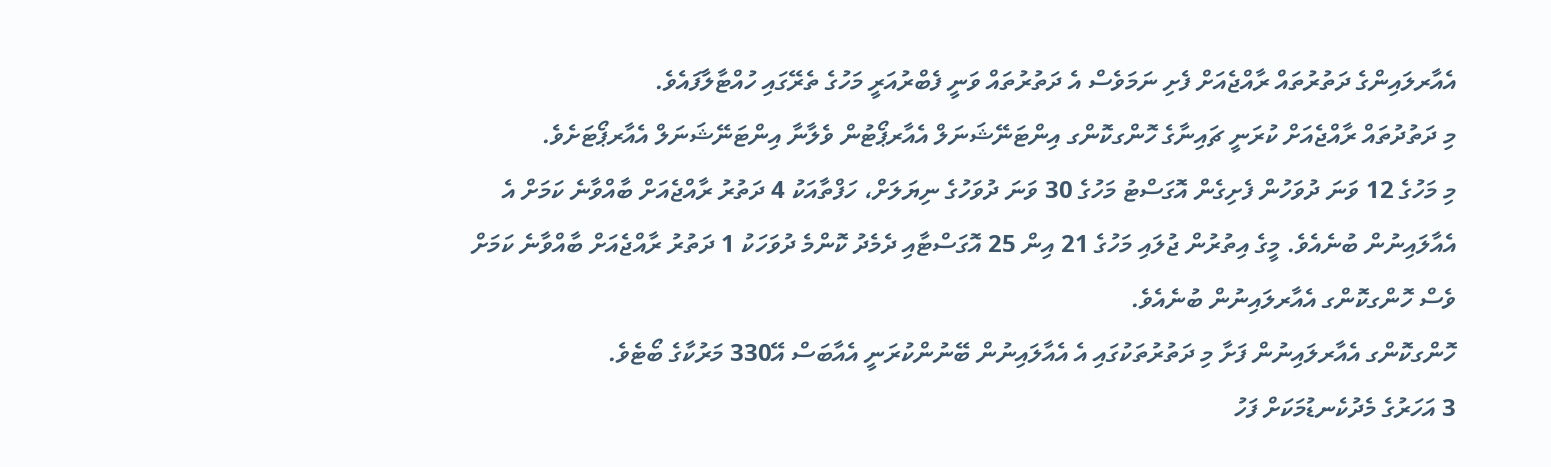އެއާރލައިންގެ ދަތުރުތައް ރާއްޖެއަށް ފެށި ނަމަވެސް އެ ދަތުރުތައް ވަނީ ފެބްރުއަރީ މަހުގެ ތެރޭގައި ހުއްޓާލާފައެވެ.
މި ދަތުދުތައް ރާއްޖެއަށް ކުރަނީ ޗައިނާގެ ހޮންގކޮންގ އިންޓަނޭޝަނަލް އެއާރޕޯޓުން ވެލާނާ އިންޓަނޭޝަނަލް އެއާރޕޯޓަށެވެ.
މި މަހުގެ 12 ވަނަ ދުވަހުން ފެށިގެން އޮގަސްޓު މަހުގެ 30 ވަނަ ދުވަހުގެ ނިޔަލަށް، ހަފްތާއަކު 4 ދަތުރު ރާއްޖެއަށް ބާއްވާނެ ކަމަށް އެ އެއާލައިނުން ބުނެއެވެ. މީގެ އިތުރުން ޖުލައި މަހުގެ 21 އިން 25 އޮގަސްޓާއި ދެމެދު ކޮންމެ ދުވަހަކު 1 ދަތުރު ރާއްޖެއަށް ބާއްވާނެ ކަމަށް ވެސް ހޮންގކޮންގ އެއާރލައިނުން ބުނެއެވެ.
ހޮންގކޮންގ އެއާރލައިނުން ފަށާ މި ދަތުރުތަކުގައި އެ އެއާލައިނުން ބޭނުންކުރަނީ އެއާބަސް އޭ330 މަރުކާގެ ބޯޓެވެ.
3 އަހަރުގެ މެދުކެނޑުމަކަށް ފަހު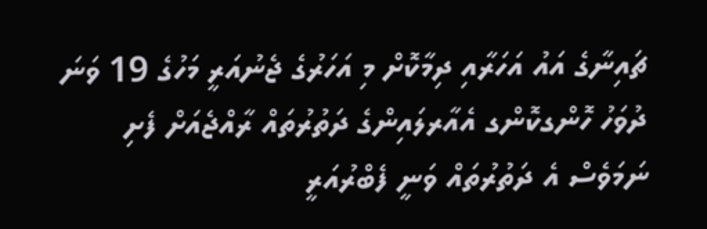ޗައިނާގެ އައު އަހަރާއި ދިމާކޮށް މި އަހަރުގެ ޖެނުއަރީ މަހުގެ 19 ވަނަ ދުވަހު ހޮންގކޮންގ އެއާރލައިންގެ ދަތުރުތައް ރާއްޖެއަށް ފެށި ނަމަވެސް އެ ދަތުރުތައް ވަނީ ފެބްރުއަރީ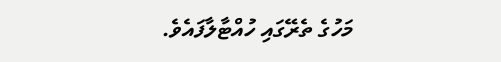މަހުގެ ތެރޭގައި ހުއްޓާލާފައެވެ.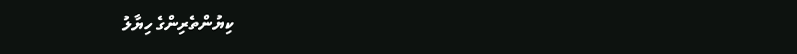ކިޔުންތެރިންގެ ހިޔާލު